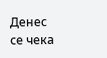Денес се чека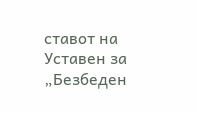ставот на Уставен за „Безбеден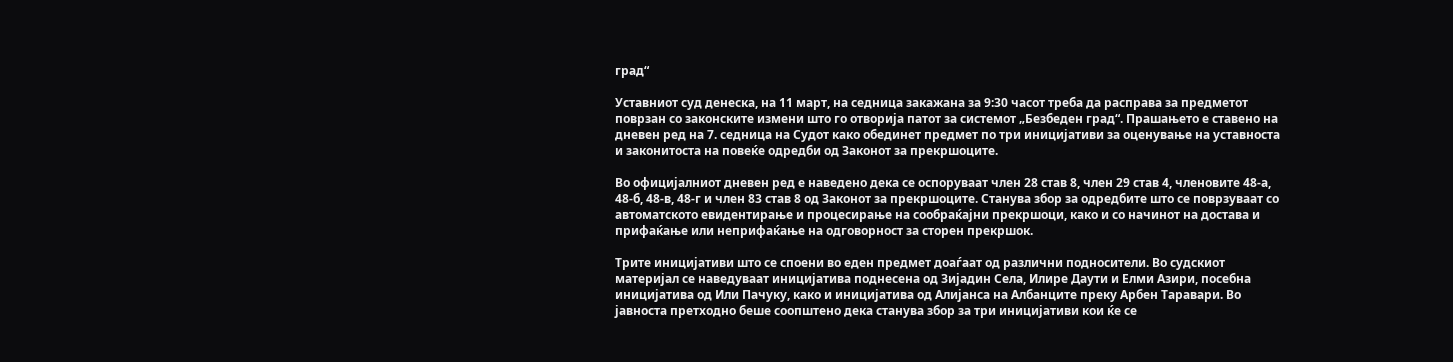град“

Уставниот суд денеска, на 11 март, на седница закажана за 9:30 часот треба да расправа за предметот поврзан со законските измени што го отворија патот за системот „Безбеден град“. Прашањето е ставено на дневен ред на 7. седница на Судот како обединет предмет по три иницијативи за оценување на уставноста и законитоста на повеќе одредби од Законот за прекршоците.

Во официјалниот дневен ред е наведено дека се оспоруваат член 28 став 8, член 29 став 4, членовите 48-а, 48-б, 48-в, 48-г и член 83 став 8 од Законот за прекршоците. Станува збор за одредбите што се поврзуваат со автоматското евидентирање и процесирање на сообраќајни прекршоци, како и со начинот на достава и прифаќање или неприфаќање на одговорност за сторен прекршок.

Трите иницијативи што се споени во еден предмет доаѓаат од различни подносители. Во судскиот материјал се наведуваат иницијатива поднесена од Зијадин Села, Илире Даути и Елми Азири, посебна иницијатива од Или Пачуку, како и иницијатива од Алијанса на Албанците преку Арбен Таравари. Во јавноста претходно беше соопштено дека станува збор за три иницијативи кои ќе се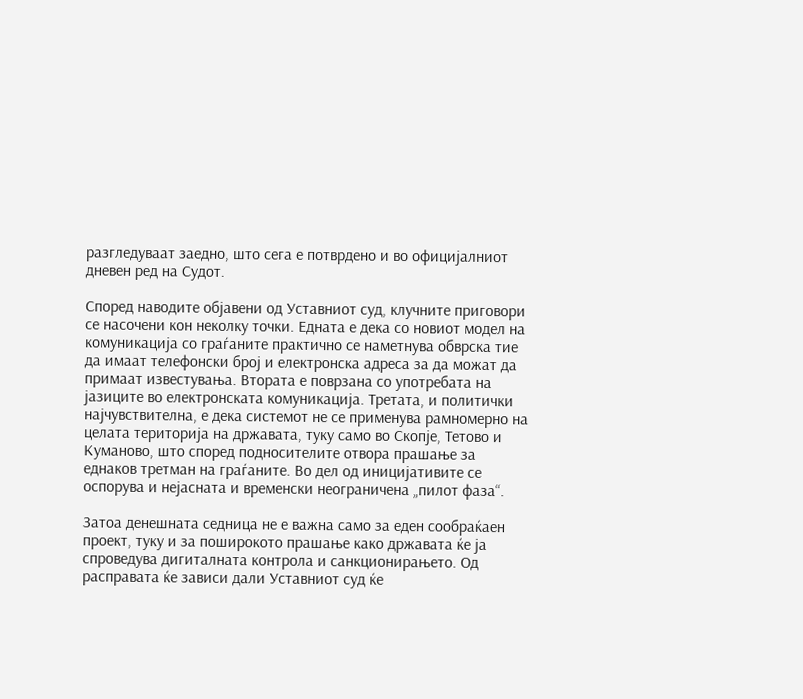разгледуваат заедно, што сега е потврдено и во официјалниот дневен ред на Судот.

Според наводите објавени од Уставниот суд, клучните приговори се насочени кон неколку точки. Едната е дека со новиот модел на комуникација со граѓаните практично се наметнува обврска тие да имаат телефонски број и електронска адреса за да можат да примаат известувања. Втората е поврзана со употребата на јазиците во електронската комуникација. Третата, и политички најчувствителна, е дека системот не се применува рамномерно на целата територија на државата, туку само во Скопје, Тетово и Куманово, што според подносителите отвора прашање за еднаков третман на граѓаните. Во дел од иницијативите се оспорува и нејасната и временски неограничена „пилот фаза“.

Затоа денешната седница не е важна само за еден сообраќаен проект, туку и за поширокото прашање како државата ќе ја спроведува дигиталната контрола и санкционирањето. Од расправата ќе зависи дали Уставниот суд ќе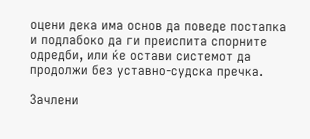оцени дека има основ да поведе постапка и подлабоко да ги преиспита спорните одредби, или ќе остави системот да продолжи без уставно-судска пречка.

Зачлени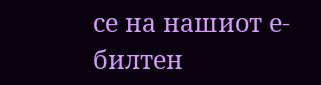се на нашиот е-билтен